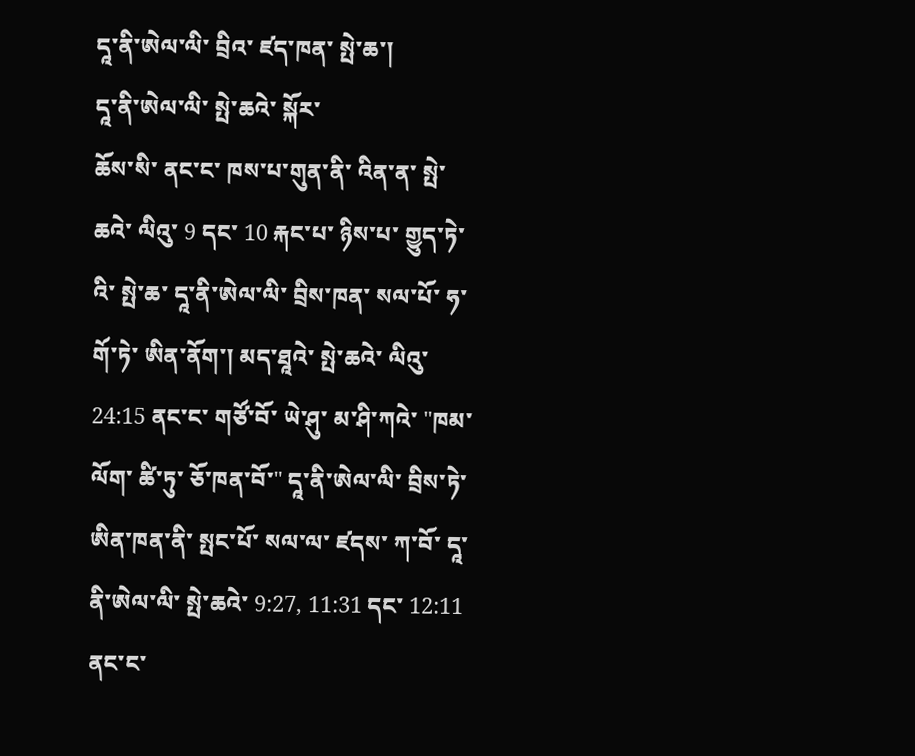དཱ་ནི་ཨེལ་ལི་ བྲིའ་ ཛད་ཁན་ སྤེ་ཆ་།
དཱ་ནི་ཨེལ་ལི་ སྤེ་ཆའེ་ སྐོར་
ཆོས་སི་ ནང་ང་ ཁས་པ་གུན་ནི་ འིན་ན་ སྤེ་ཆའེ་ ལིའུ་ 9 དང་ 10 རྐང་པ་ ཉིས་པ་ གྱུད་ཏེ་ འི་ སྤེ་ཆ་ དཱ་ནི་ཨེལ་ལི་ བྲིས་ཁན་ སལ་པོ་ ཧ་གོ་ཏེ་ ཨིན་ནོག་། མད་ཐཱའེ་ སྤེ་ཆའེ་ ལིའུ་ 24:15 ནང་ང་ གཙོ་བོ་ ཡེ་ཤུ་ མ་ཤི་ཀའེ་ "ཁམ་ལོག་ ཚི་ཏུ་ ཅོ་ཁན་བོ་" དཱ་ནི་ཨེལ་ལི་ བྲིས་ཏེ་ ཨིན་ཁན་ནི་ སྤང་པོ་ སལ་ལ་ ཛདས་ ཀ་བོ་ དཱ་ནི་ཨེལ་ལི་ སྤེ་ཆའེ་ 9:27, 11:31 དང་ 12:11 ནང་ང་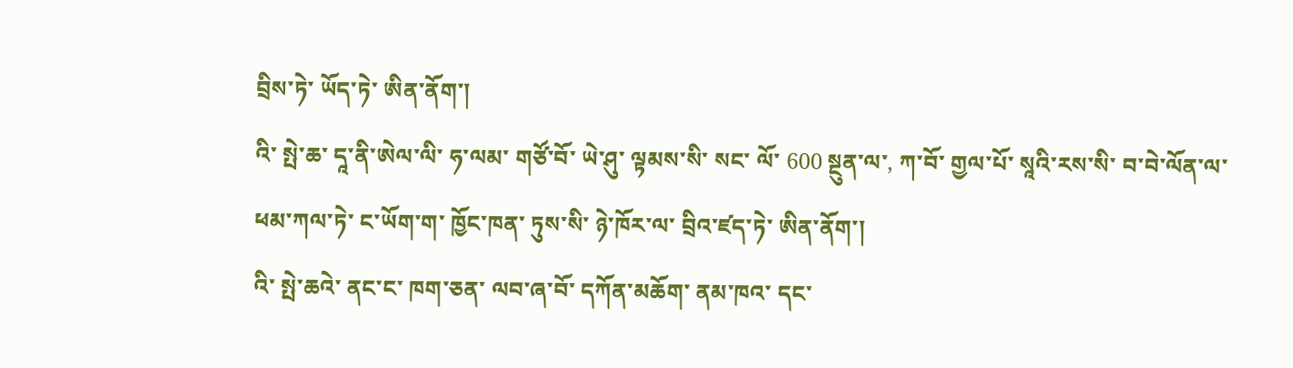བྲིས་ཏེ་ ཡོད་ཏེ་ ཨིན་ནོག་།
འི་ སྤེ་ཆ་ དཱ་ནི་ཨེལ་ལི་ ཧ་ལམ་ གཙོ་བོ་ ཡེ་ཤུ་ ལྟམས་སི་ སང་ ལོ་ 600 སྔུན་ལ་, ཀ་བོ་ གྱལ་པོ་ སཱའི་རས་སི་ བ་བེ་ལོན་ལ་ ཕམ་ཀལ་ཏེ་ ང་ཡོག་ག་ ཁྱོང་ཁན་ ཏུས་སི་ ཉེ་ཁོར་ལ་ བྲིའ་ཛད་ཏེ་ ཨིན་ནོག་།
འི་ སྤེ་ཆའེ་ ནང་ང་ ཁག་ཅན་ ལབ་ཞ་བོ་ དཀོན་མཆོག་ ནམ་ཁའ་ དང་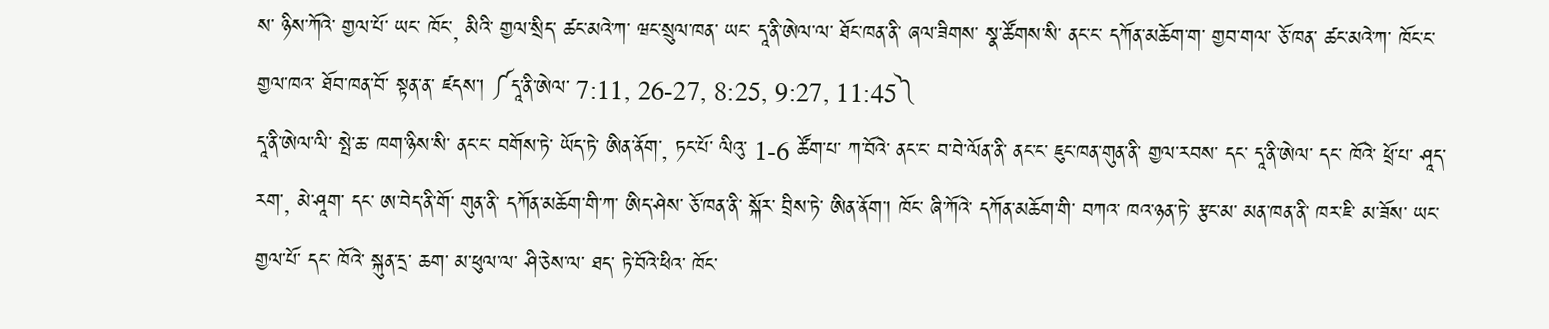ས་ ཉིས་ཀོའེ་ གྱལ་པོ་ ཡང་ ཁོང་, མིའི་ གྱལ་སྲིད་ ཚང་མའེ་ཀ་ ཝང་སྲུལ་ཁན་ ཡང་ དཱ་ནི་ཨེལ་ལ་ ཐོང་ཁན་ནི་ ཞལ་ཟིགས་ སྣ་ཚོགས་སི་ ནང་ང་ དཀོན་མཆོག་ག་ གྱབ་གལ་ ཅོ་ཁན་ ཚང་མའེ་ཀ་ ཁོང་ང་ གྱལ་ཁའ་ ཐོབ་ཁན་བོ་ སྟན་ན་ ཛདས་། ༼དཱ་ནི་ཨེལ་ 7:11, 26-27, 8:25, 9:27, 11:45༽
དཱ་ནི་ཨེལ་ལི་ སྤེ་ཆ་ ཁག་ཉིས་སི་ ནང་ང་ བགོས་ཏེ་ ཡོད་ཏེ་ ཨིན་ནོག་, ཏང་པོ་ ལིའུ་ 1-6 ཚོག་པ་ ཀ་བོའེ་ ནང་ང་ བ་བེ་ལོན་ནི་ ནང་ང་ ཇུང་ཁན་གུན་ནི་ གྱལ་རབས་ དང་ དཱ་ནི་ཨེལ་ དང་ ཁོའེ་ ཕྲོ་པ་ ཤཱད་རག་, མེ་ཤཱག་ དང་ ཨ་བེད་ནི་གོ་ གུན་ནི་ དཀོན་མཆོག་གི་ཀ་ ཨིད་ཤེས་ ཅོ་ཁན་ནི་ སྐོར་ བྲིས་ཏེ་ ཨིན་ནོག་། ཁོང་ ཞི་ཀོའེ་ དཀོན་མཆོག་གི་ བཀའ་ ཁའ་ཉན་ཏེ་ རྩང་མ་ མན་ཁན་ནི་ ཁར་ཇི་ མ་ཟོས་ ཡང་ གྱལ་པོ་ དང་ ཁོའེ་ སྐུན་དྲ་ ཆག་ མ་ཕུལ་ལ་ ཤི་ཅེས་ལ་ ཐད་ ཏེ་བོའེ་ཕིའ་ ཁོང་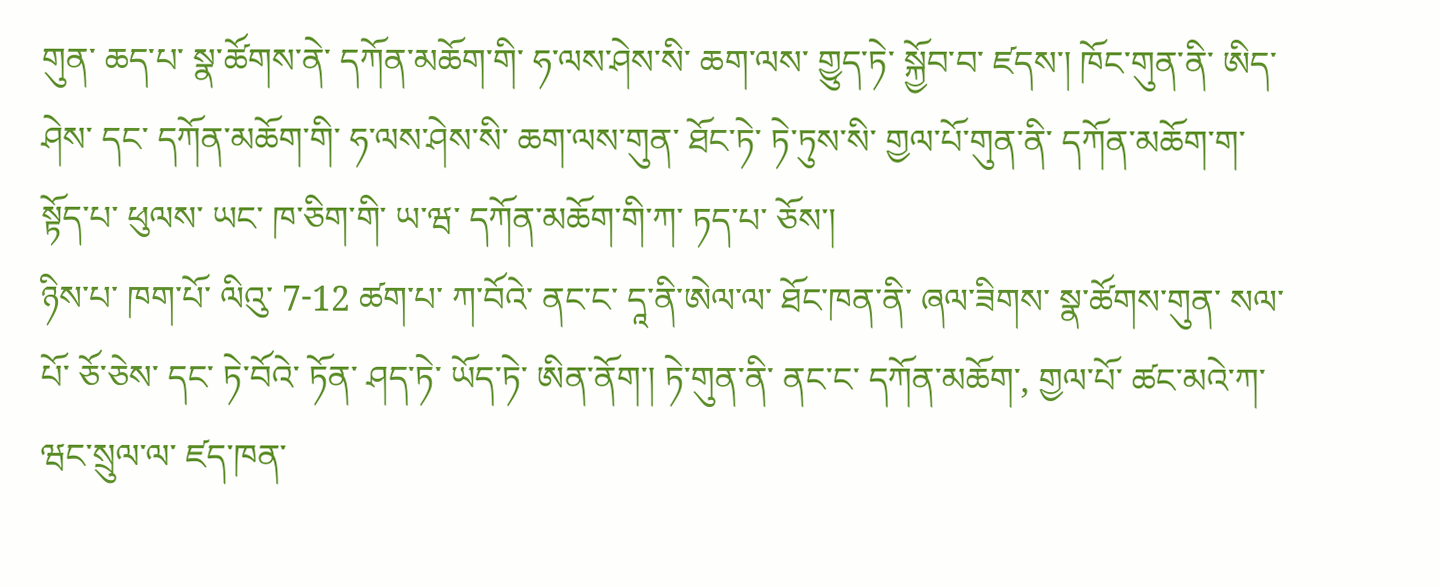གུན་ ཆད་པ་ སྣ་ཚོགས་ནེ་ དཀོན་མཆོག་གི་ ཧ་ལས་ཤེས་སི་ ཆག་ལས་ གྱུད་ཏེ་ སྐྱོབ་བ་ ཛདས་། ཁོང་གུན་ནི་ ཨིད་ཤེས་ དང་ དཀོན་མཆོག་གི་ ཧ་ལས་ཤེས་སི་ ཆག་ལས་གུན་ ཐོང་ཏེ་ ཏེ་ཏུས་སི་ གྱལ་པོ་གུན་ནི་ དཀོན་མཆོག་ག་ སྟོད་པ་ ཕུལས་ ཡང་ ཁ་ཅིག་གི་ ཡ་ཝ་ དཀོན་མཆོག་གི་ཀ་ ཏད་པ་ ཅོས་།
ཉིས་པ་ ཁག་པོ་ ལིའུ་ 7-12 ཚག་པ་ ཀ་བོའེ་ ནང་ང་ དཱ་ནི་ཨེལ་ལ་ ཐོང་ཁན་ནི་ ཞལ་ཟིགས་ སྣ་ཚོགས་གུན་ སལ་པོ་ ཅོ་ཅེས་ དང་ ཏེ་བོའེ་ ཏོན་ ཤད་ཏེ་ ཡོད་ཏེ་ ཨིན་ནོག་། ཏེ་གུན་ནི་ ནང་ང་ དཀོན་མཆོག་, གྱལ་པོ་ ཚང་མའེ་ཀ་ ཝང་སྲུལ་ལ་ ཛད་ཁན་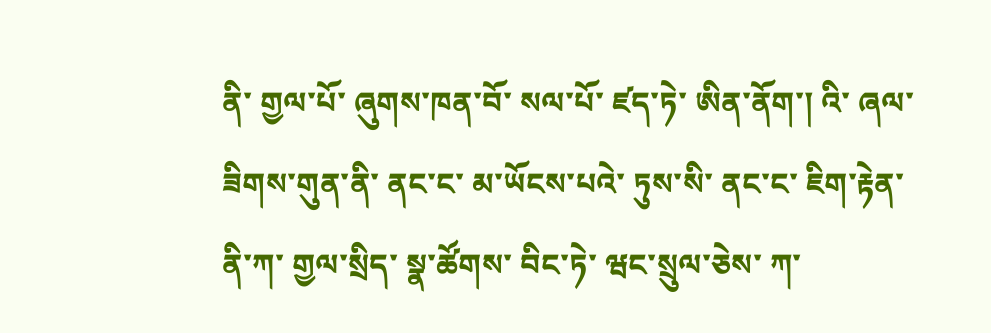ནི་ གྱལ་པོ་ ཞུགས་ཁན་བོ་ སལ་པོ་ ཛད་ཏེ་ ཨིན་ནོག་། འི་ ཞལ་ཟིགས་གུན་ནི་ ནང་ང་ མ་ཡོངས་པའེ་ ཏུས་སི་ ནང་ང་ ཇིག་རྟེན་ནི་ཀ་ གྱལ་སྲིད་ སྣ་ཚོགས་ བིང་ཏེ་ ཝང་སྲུལ་ཅེས་ ཀ་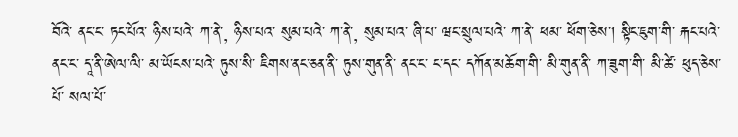བོའེ་ ནང་ང་ ཏང་པོའ་ ཉིས་པའེ་ ཀ་ནེ་, ཉིས་པའ་ སུམ་པའེ་ ཀ་ནེ་, སུམ་པའ་ ཞི་པ་ ཝང་སྲུལ་པའེ་ ཀ་ནེ་ ཕམ་ ཕོག་ཅེས་། སྟིང་ཇུག་གི་ རྐང་པའེ་ ནང་ང་ དཱ་ནི་ཨེལ་ལི་ མ་ཡོངས་པའེ་ ཏུས་སི་ ཇིགས་ནང་ཅན་ནི་ ཏུས་གུན་ནི་ ནང་ང་ ང་དང་ དཀོན་མཆོག་གི་ མི་གུན་ནི་ ཀ་ཟུག་གི་ མི་ཚེ་ ཕུད་ཅེས་པོ་ སལ་པོ་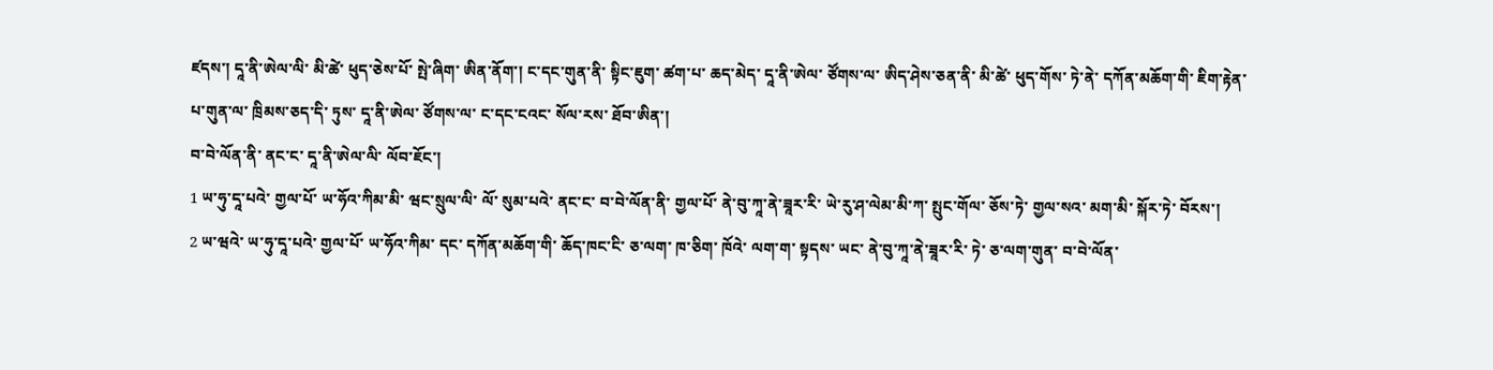ཛདས་། དཱ་ནི་ཨེལ་ལི་ མི་ཚེ་ ཕུད་ཅེས་པོ་ སྤེ་ཞིག་ ཨིན་ནོག་། ང་དང་གུན་ནི་ སྟིང་ཇུག་ ཚག་པ་ ཆད་མེད་ དཱ་ནི་ཨེལ་ ཙོགས་ལ་ ཨིད་ཤེས་ཅན་ནི་ མི་ཚེ་ ཕུད་གོས་ ཏེ་ནེ་ དཀོན་མཆོག་གི་ ཇིག་རྟེན་པ་གུན་ལ་ ཁྲིམས་ཅད་དི་ ཏུས་ དཱ་ནི་ཨེལ་ ཙོགས་ལ་ ང་དང་ངའང་ སོལ་རས་ ཐོབ་ཨིན་།
བ་བེ་ལོན་ནི་ ནང་ང་ དཱ་ནི་ཨེལ་ལི་ ལོབ་ཇོང་།
1 ཡ་ཧུ་དཱ་པའེ་ གྱལ་པོ་ ཡ་ཧོའ་ཀིམ་མི་ ཝང་སྲུལ་ལི་ ལོ་ སུམ་པའེ་ ནང་ང་ བ་བེ་ལོན་ནི་ གྱལ་པོ་ ནེ་བུ་ཀཱ་ནེ་ཟཱར་རི་ ཡེ་རུ་ཤ་ལེམ་མི་ཀ་ སྤུང་གོལ་ ཅོས་ཏེ་ གྱལ་སའ་ མག་མི་ སྐོར་ཏེ་ བོརས་།
2 ཡ་ཝའེ་ ཡ་ཧུ་དཱ་པའེ་ གྱལ་པོ་ ཡ་ཧོའ་ཀིམ་ དང་ དཀོན་མཆོག་གི་ ཆོད་ཁང་ངི་ ཅ་ལག་ ཁ་ཅིག་ ཁོའེ་ ལག་ག་ སྟདས་ ཡང་ ནེ་བུ་ཀཱ་ནེ་ཟཱར་རི་ ཏེ་ ཅ་ལག་གུན་ བ་བེ་ལོན་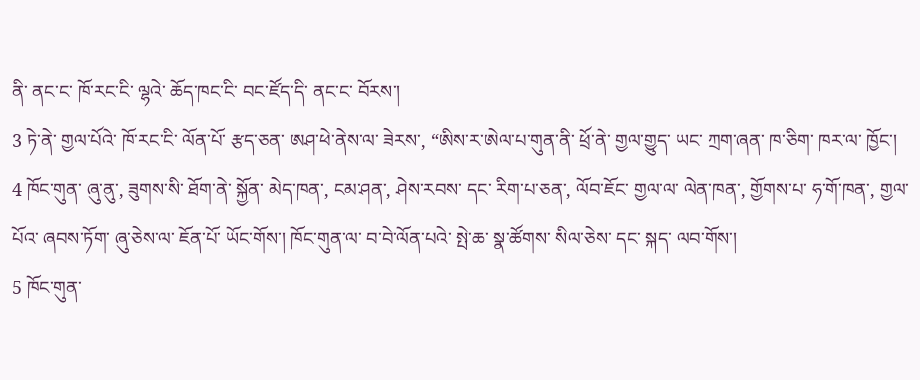ནི་ ནང་ང་ ཁོ་རང་ངི་ ལྷའེ་ ཆོད་ཁང་ངི་ བང་ཛོད་དི་ ནང་ང་ བོརས་།
3 ཏེ་ནེ་ གྱལ་པོའེ་ ཁོ་རང་ངི་ ལོན་པོ་ རྩད་ཅན་ ཨཤ་ཕེ་ནེས་ལ་ ཟེརས་, “ཨིས་ར་ཨེལ་པ་གུན་ནི་ ཕྲོ་ནེ་ གྱལ་གྱུད་ ཡང་ ཀྲག་ཞན་ ཁ་ཅིག་ ཁར་ལ་ ཁྱོང་།
4 ཁོང་གུན་ ཞུ་ནུ་, ཟུགས་སི་ ཐོག་ནེ་ སྐྱོན་ མེད་ཁན་, ངམ་ཤན་, ཤེས་རབས་ དང་ རིག་པ་ཅན་, ལོབ་ཇོང་ གྱལ་ལ་ ལེན་ཁན་, གྱོགས་པ་ ཧ་གོ་ཁན་, གྱལ་པོའ་ ཞབས་ཏོག་ ཞུ་ཅེས་ལ་ ཇོན་པོ་ ཡོང་གོས་། ཁོང་གུན་ལ་ བ་བེ་ལོན་པའེ་ སྤེ་ཆ་ སྣ་ཚོགས་ སིལ་ཅེས་ དང་ སྐད་ ལབ་གོས་།
5 ཁོང་གུན་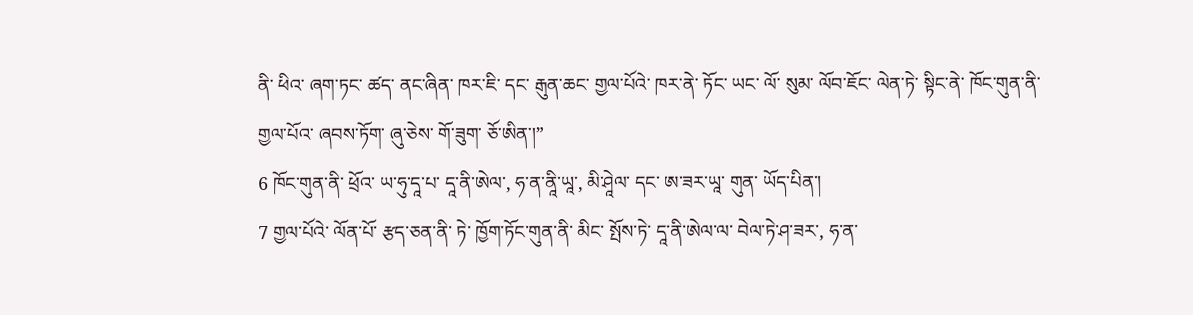ནི་ ཕིའ་ ཞག་ཏང་ ཚད་ ནང་ཞིན་ ཁར་ཇི་ དང་ རྒུན་ཆང་ གྱལ་པོའེ་ ཁར་ནེ་ ཏོང་ ཡང་ ལོ་ སུམ་ ལོབ་ཇོང་ ལེན་ཏེ་ སྟིང་ནེ་ ཁོང་གུན་ནི་ གྱལ་པོའ་ ཞབས་ཏོག་ ཞུ་ཅེས་ གོ་ཟུག་ ཅོ་ཨིན་།”
6 ཁོང་གུན་ནི་ ཕྲོའ་ ཡ་ཧུ་དཱ་པ་ དཱ་ནི་ཨེལ་, ཧ་ན་ནཱི་ཡཱ་, མི་ཤཱེལ་ དང་ ཨ་ཟར་ཡཱ་ གུན་ ཡོད་པིན་།
7 གྱལ་པོའེ་ ལོན་པོ་ རྩད་ཅན་ནི་ ཏེ་ ཁྱོག་ཏོང་གུན་ནི་ མིང་ སྤོས་ཏེ་ དཱ་ནི་ཨེལ་ལ་ བེལ་ཏེ་ཤ་ཟར་, ཧ་ན་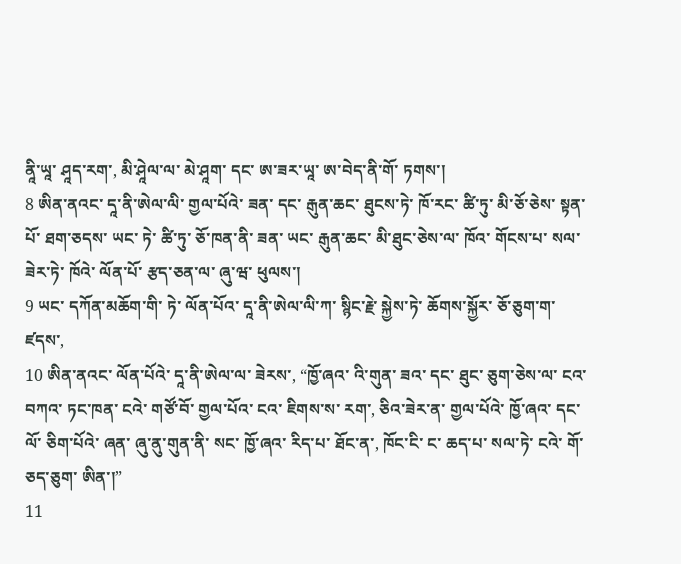ནཱི་ཡཱ་ ཤཱད་རག་, མི་ཤཱེལ་ལ་ མེ་ཤཱག་ དང་ ཨ་ཟར་ཡཱ་ ཨ་བེད་ནི་གོ་ ཏགས་།
8 ཨིན་ནའང་ དཱ་ནི་ཨེལ་ལི་ གྱལ་པོའེ་ ཟན་ དང་ རྒུན་ཆང་ ཐུངས་ཏེ་ ཁོ་རང་ ཚི་ཏུ་ མི་ཅོ་ཅེས་ སྟན་པོ་ ཐག་ཅདས་ ཡང་ ཏེ་ ཚི་ཏུ་ ཅོ་ཁན་ནི་ ཟན་ ཡང་ རྒུན་ཆང་ མི་ཐུང་ཅེས་ལ་ ཁོའ་ གོངས་པ་ སལ་ ཟེར་ཏེ་ ཁོའེ་ ལོན་པོ་ རྩད་ཅན་ལ་ ཞུ་ཝ་ ཕུལས་།
9 ཡང་ དཀོན་མཆོག་གི་ ཏེ་ ལོན་པོའ་ དཱ་ནི་ཨེལ་ལི་ཀ་ སྙིང་རྗེ་ སྐྱེས་ཏེ་ ཆོགས་སྐྱོར་ ཅོ་ཅུག་ག་ ཛདས་,
10 ཨིན་ནའང་ ལོན་པོའེ་ དཱ་ནི་ཨེལ་ལ་ ཟེརས་, “ཁྱོ་ཞའ་ འི་གུན་ ཟའ་ དང་ ཐུང་ ཅུག་ཅེས་ལ་ ངའ་ བཀའ་ ཏང་ཁན་ ངའེ་ གཙོ་བོ་ གྱལ་པོའ་ ངའ་ ཇིགས་ས་ རག་, ཅིའ་ཟེར་ན་ གྱལ་པོའེ་ ཁྱོ་ཞའ་ དང་ ལོ་ ཅིག་པོའེ་ ཞན་ ཞུ་ནུ་གུན་ནི་ སང་ ཁྱོ་ཞའ་ རིད་པ་ ཐོང་ན་, ཁོང་ངི་ ང་ ཆད་པ་ སལ་ཏེ་ ངའེ་ གོ་ ཅད་ཅུག་ ཨིན་།”
11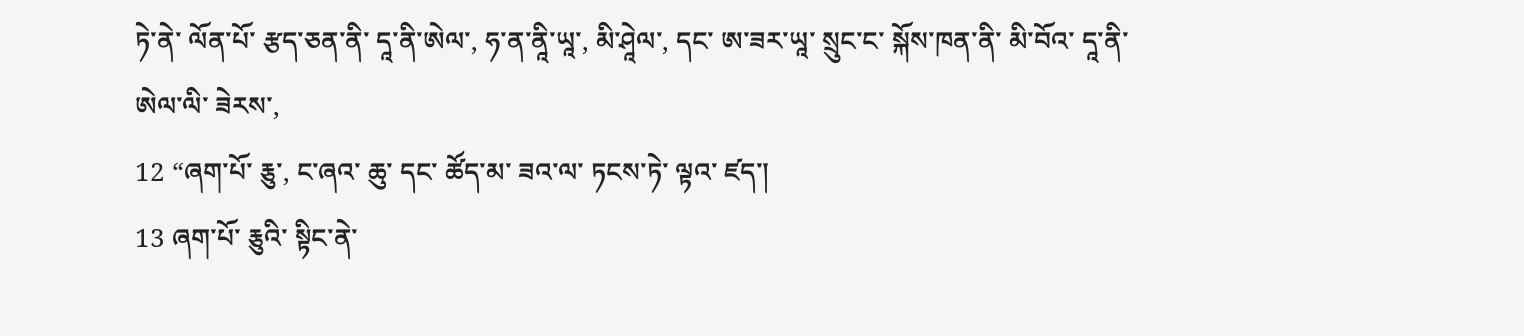ཏེ་ནེ་ ལོན་པོ་ རྩད་ཅན་ནི་ དཱ་ནི་ཨེལ་, ཧ་ན་ནཱི་ཡཱ་, མི་ཤཱེལ་, དང་ ཨ་ཟར་ཡཱ་ སྲུང་ང་ སྐོས་ཁན་ནི་ མི་བོའ་ དཱ་ནི་ཨེལ་ལི་ ཟེརས་,
12 “ཞག་པོ་ རྕུ་, ང་ཞའ་ ཆུ་ དང་ ཚོད་མ་ ཟའ་ལ་ ཏངས་ཏེ་ ལྟའ་ ཛད་།
13 ཞག་པོ་ རྕུའི་ སྟིང་ནེ་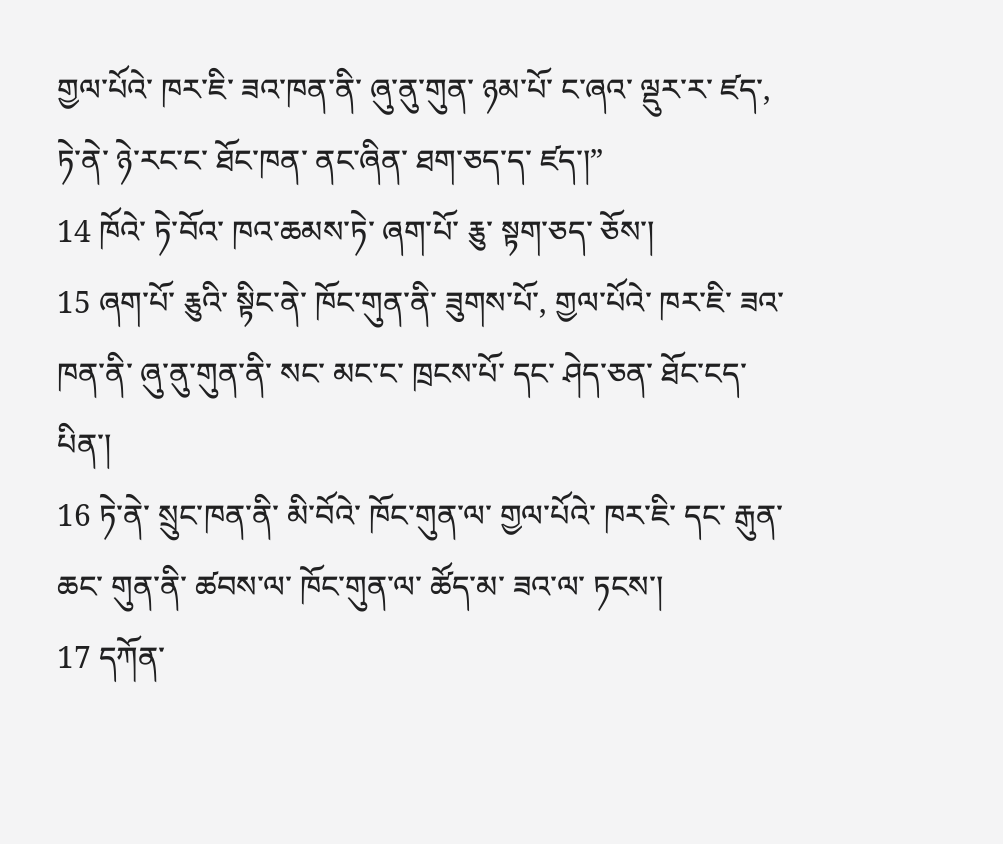གྱལ་པོའེ་ ཁར་ཇི་ ཟའ་ཁན་ནི་ ཞུ་ནུ་གུན་ ཉམ་པོ་ ང་ཞའ་ ལྡུར་ར་ ཛད་, ཏེ་ནེ་ ཉེ་རང་ང་ ཐོང་ཁན་ ནང་ཞིན་ ཐག་ཅད་ད་ ཛད་།”
14 ཁོའེ་ ཏེ་བོའ་ ཁའ་ཆམས་ཏེ་ ཞག་པོ་ རྕུ་ སྟག་ཅད་ ཅོས་།
15 ཞག་པོ་ རྕུའི་ སྟིང་ནེ་ ཁོང་གུན་ནི་ ཟུགས་པོ་, གྱལ་པོའེ་ ཁར་ཇི་ ཟའ་ཁན་ནི་ ཞུ་ནུ་གུན་ནི་ སང་ མང་ང་ ཁྲངས་པོ་ དང་ ཤེད་ཅན་ ཐོང་ངད་པིན་།
16 ཏེ་ནེ་ སྲུང་ཁན་ནི་ མི་བོའེ་ ཁོང་གུན་ལ་ གྱལ་པོའེ་ ཁར་ཇི་ དང་ རྒུན་ཆང་ གུན་ནི་ ཚབས་ལ་ ཁོང་གུན་ལ་ ཚོད་མ་ ཟའ་ལ་ ཏངས་།
17 དཀོན་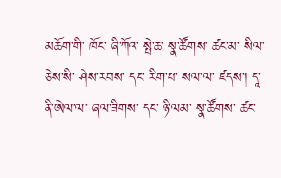མཆོག་གི་ ཁོང་ ཞི་ཀོའ་ སྤེ་ཆ་ སྣ་ཚོགས་ ཚང་མ་ སིལ་ཅེས་སི་ ཤེས་རབས་ དང་ རིག་པ་ སལ་ལ་ ཛདས་། དཱ་ནི་ཨེལ་ལ་ ཞལ་ཟིགས་ དང་ ཉི་ལམ་ སྣ་ཚོགས་ ཚང་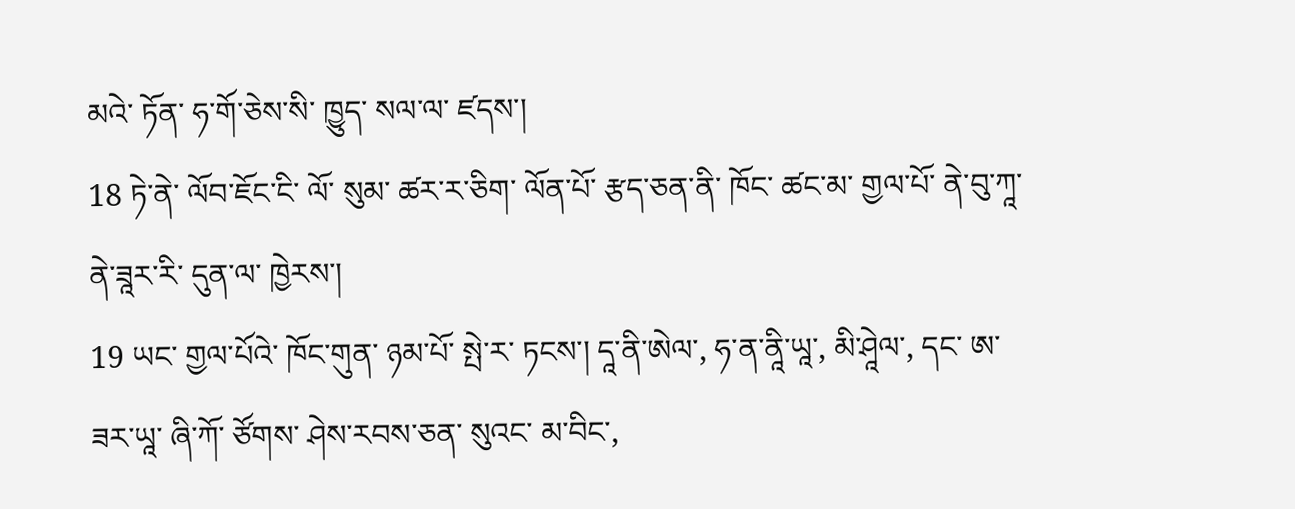མའེ་ ཏོན་ ཧ་གོ་ཅེས་སི་ ཁྱུད་ སལ་ལ་ ཛདས་།
18 ཏེ་ནེ་ ལོབ་ཇོང་ངི་ ལོ་ སུམ་ ཚར་ར་ཅིག་ ལོན་པོ་ རྩད་ཅན་ནི་ ཁོང་ ཚང་མ་ གྱལ་པོ་ ནེ་བུ་ཀཱ་ནེ་ཟཱར་རི་ དུན་ལ་ ཁྱེརས་།
19 ཡང་ གྱལ་པོའེ་ ཁོང་གུན་ ཉམ་པོ་ སྤེ་ར་ ཏངས་། དཱ་ནི་ཨེལ་, ཧ་ན་ནཱི་ཡཱ་, མི་ཤཱེལ་, དང་ ཨ་ཟར་ཡཱ་ ཞི་ཀོ་ ཙོགས་ ཤེས་རབས་ཅན་ སུའང་ མ་བིང་,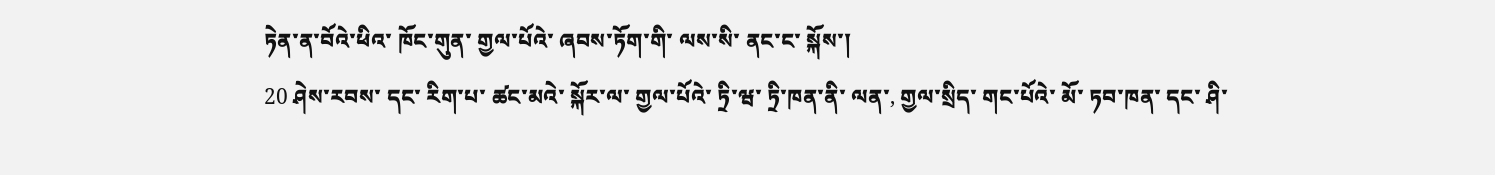ཏེན་ན་བོའེ་ཕིའ་ ཁོང་གུན་ གྱལ་པོའེ་ ཞབས་ཏོག་གི་ ལས་སི་ ནང་ང་ སྐོས་།
20 ཤེས་རབས་ དང་ རིག་པ་ ཚང་མའེ་ སྐོར་ལ་ གྱལ་པོའེ་ ཏྲི་ཝ་ ཏྲི་ཁན་ནི་ ལན་, གྱལ་སྲིད་ གང་པོའེ་ མོ་ ཏབ་ཁན་ དང་ ཤི་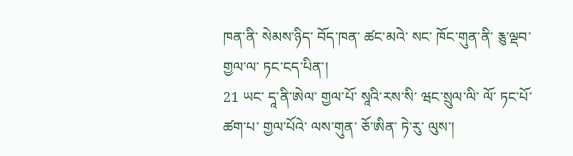ཁན་ནི་ སེམས་ཉིད་ བོད་ཁན་ ཚང་མའེ་ སང་ ཁོང་གུན་ནི་ རྕུ་ལྡབ་ གྱལ་ལ་ ཏང་ངད་པིན་།
21 ཡང་ དཱ་ནི་ཨེལ་ གྱལ་པོ་ སཱའི་རས་སི་ ཝང་སྲུལ་ལི་ ལོ་ ཏང་པོ་ ཚག་པ་ གྱལ་པོའེ་ ལས་གུན་ ཅོ་ཨིན་ ཏེ་རུ་ ལུས་།